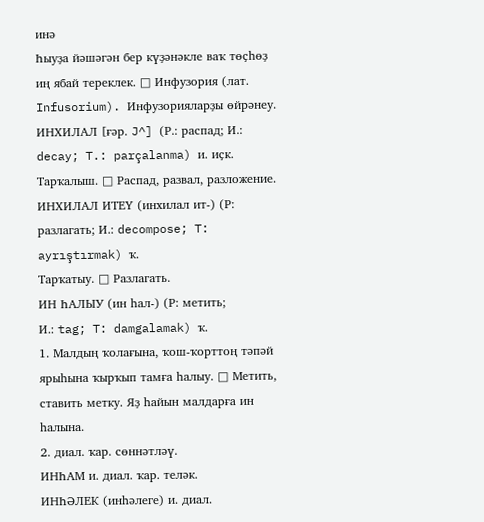инә
Һыуҙа йәшәгән бер күҙәнәкле ваҡ төҫһөҙ иң ябай тереклек. □ Инфузория (лат. Infusorium). Инфузорияларҙы өйрәнеу.
ИНХИЛАЛ [ғәр. J^] (Р.: распад; И.: decay; T.: parçalanma) и. иҫк.
Тарҡалыш. □ Распад, развал, разложение.
ИНХИЛАЛ ИТЕҮ (инхилал ит-) (Р: разлагать; И.: decompose; T: ayrıştırmak) ҡ.
Тарҡатыу. □ Разлагать.
ИН ҺАЛЫУ (ин һал-) (Р: метить;
И.: tag; T: damgalamak) ҡ.
1. Малдың ҡолағына, ҡош-ҡорттоң тәпәй ярыһына ҡырҡып тамға һалыу. □ Метить, ставить метку. Яҙ һайын малдарға ин һалына.
2. диал. ҡар. сөннәтләү.
ИНҺАМ и. диал. ҡар. теләк.
ИНҺӘЛЕК (инһәлеге) и. диал.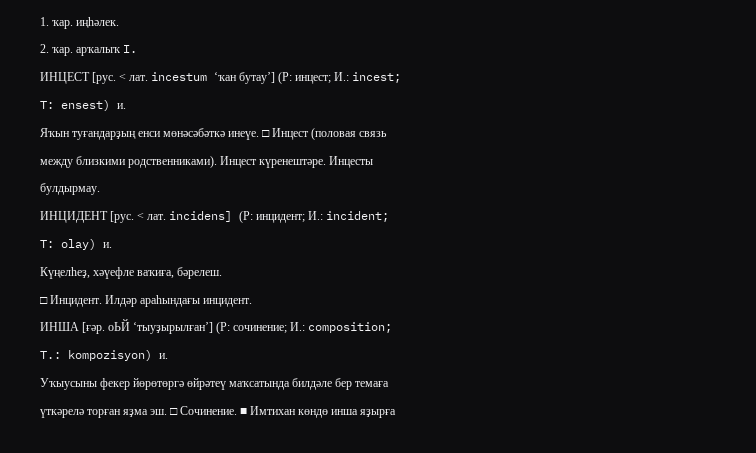1. ҡар. иңһәлек.
2. ҡар. арҡалыҡ I.
ИНЦЕСТ [рус. < лат. incestum ‘ҡан бутау’] (Р: инцест; И.: incest; T: ensest) и.
Яҡын туғандарҙың енси мөнәсәбәткә инеүе. □ Инцест (половая связь между близкими родственниками). Инцест күренештәре. Инцесты булдырмау.
ИНЦИДЕНТ [рус. < лат. incidens] (Р: инцидент; И.: incident; T: olay) и.
Күңелһеҙ, хәүефле ваҡиға, бәрелеш.
□ Инцидент. Илдәр араһындағы инцидент.
ИНША [ғәр. оЬЙ ‘тыуҙырылған’] (Р: сочинение; И.: composition; T.: kompozisyon) и.
Уҡыусыны фекер йөрөтөргә өйрәтеү маҡсатында билдәле бер темаға үткәрелә торған яҙма эш. □ Сочинение. ■ Имтихан көндө инша яҙырға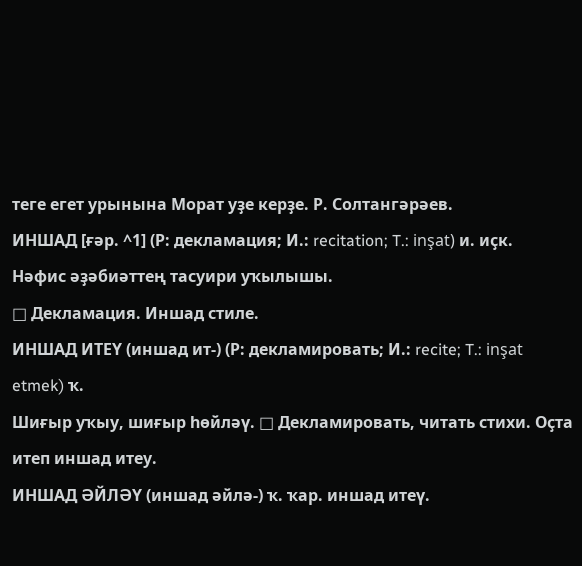теге егет урынына Морат уҙе керҙе. Р. Солтангәрәев.
ИНШАД [ғәр. ^1] (Р: декламация; И.: recitation; T.: inşat) и. иҫк.
Нәфис әҙәбиәттең тасуири уҡылышы.
□ Декламация. Иншад стиле.
ИНШАД ИТЕҮ (иншад ит-) (Р: декламировать; И.: recite; T.: inşat etmek) ҡ.
Шиғыр уҡыу, шиғыр һөйләү. □ Декламировать, читать стихи. Оҫта итеп иншад итеу.
ИНШАД ӘЙЛӘҮ (иншад әйлә-) ҡ. ҡар. иншад итеү.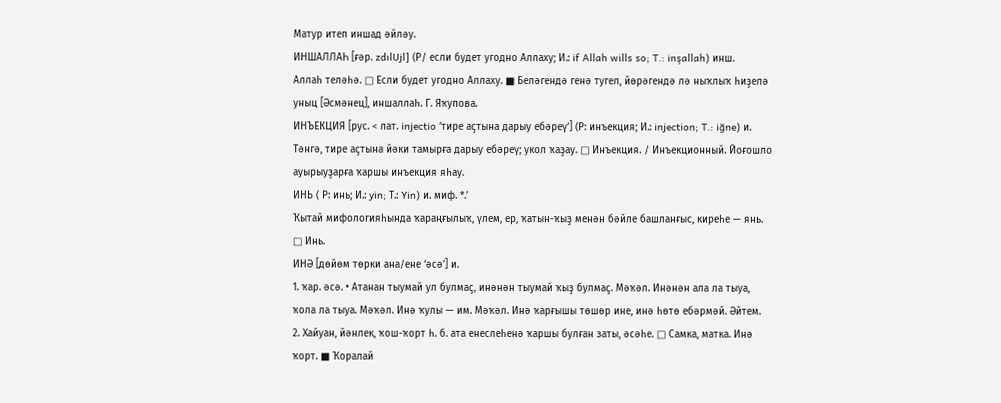Матур итеп иншад әйләу.
ИНШАЛЛАҺ [ғәр. zdılUjl] (Р/ если будет угодно Аллаху; И.: if Allah wills so; T.: inşallah) инш.
Аллаһ теләһә. □ Если будет угодно Аллаху. ■ Беләгендә генә тугел, йөрәгендә лә ныҡлыҡ һиҙелә уныц [Әсмәнец], иншаллаһ. Г. Яҡупова.
ИНЪЕКЦИЯ [рус. < лат. injectio ’тире аҫтына дарыу ебәреү’] (Р: инъекция; И.: injection; T.: iğne) и.
Тәнгә, тире аҫтына йәки тамырға дарыу ебәреү; укол ҡаҙау. □ Инъекция. / Инъекционный. Йоғошло ауырыуҙарға ҡаршы инъекция яһау.
ИНЬ ( Р: инь; И.: yin; Т.: Yin) и. миф. *.’
Ҡытай мифологияһында ҡараңғылыҡ, үлем, ер, ҡатын-ҡыҙ менән бәйле башланғыс, киреһе — янь. □ Инь.
ИНӘ [дөйөм төрки ана/ене ‘әсә’] и.
1. ҡар. әсә. • Атанан тыумай ул булмаҫ, инәнән тыумай ҡыҙ булмаҫ. Мәҡәл. Инәнән ала ла тыуа, ҡола ла тыуа. Мәҡәл. Инә ҡулы — им. Мәҡәл. Инә ҡарғышы төшөр ине, инә һөтө ебәрмәй. Әйтем.
2. Хайуан, йәнлек, ҡош-ҡорт һ. б. ата енеслеһенә ҡаршы булған заты, әсәһе. □ Самка, матка. Инә ҡорт. ■ Ҡоралай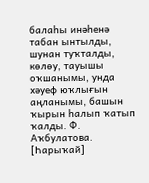балаһы инәһенә табан ынтылды, шунан туҡталды, көлөу, тауышы оҡшанымы, унда хәуеф юҡлығын аңланымы, башын ҡырын һалып ҡатып ҡалды. Ф. Аҡбулатова. [Һарыҡай]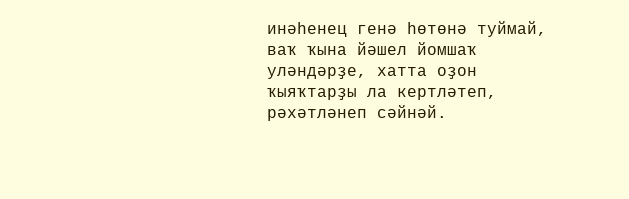инәһенец генә һөтөнә туймай, ваҡ ҡына йәшел йомшаҡ уләндәрҙе, хатта оҙон ҡыяҡтарҙы ла кертләтеп, рәхәтләнеп сәйнәй.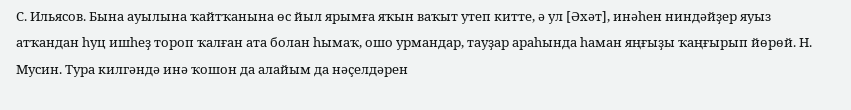С. Ильясов. Бына ауылына ҡайтҡанына өс йыл ярымға яҡын ваҡыт утеп китте, ә ул [Әхәт], инәһен ниндәйҙер яуыз атҡандан һуц ишһеҙ тороп ҡалған ата болан һымаҡ, ошо урмандар, тауҙар араһында һаман яңғыҙы ҡаңғырып йөрөй. Н. Мусин. Тура килгәндә инә ҡошон да алайым да нәҫелдәрен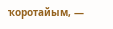ҡоротайым, —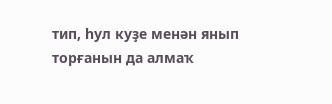тип, һул куҙе менән янып торғанын да алмаҡ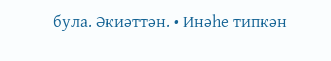була. Әкиәттән. • Инәһе типкән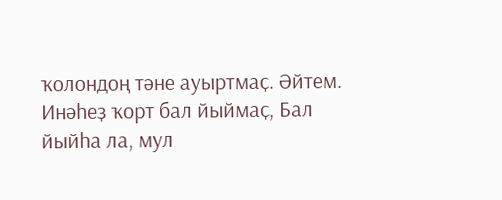ҡолондоң тәне ауыртмаҫ. Әйтем. Инәһеҙ ҡорт бал йыймаҫ, Бал йыйһа ла, мул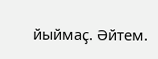йыймаҫ. Әйтем.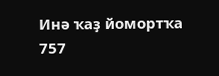Инә ҡаҙ йомортҡа
757